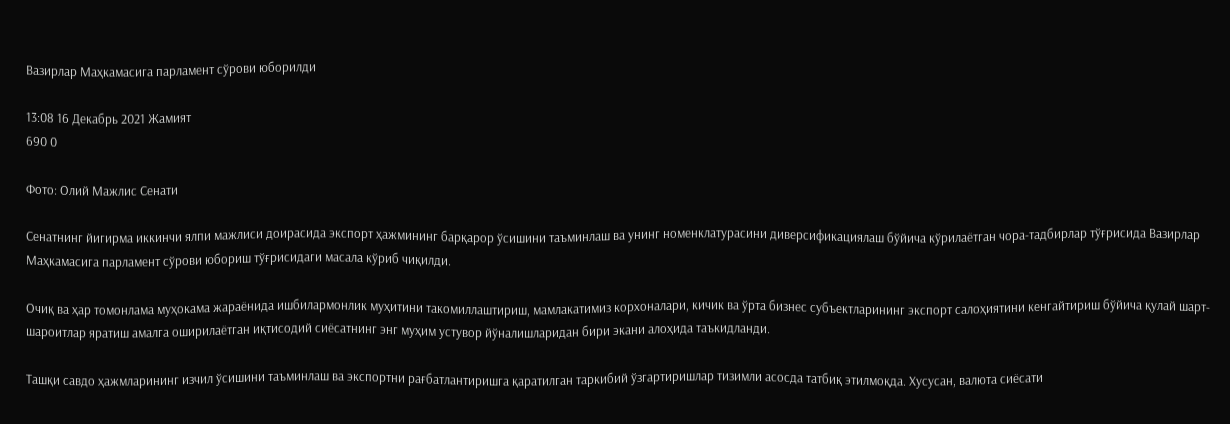Вазирлар Маҳкамасига парламент сўрови юборилди

13:08 16 Декабрь 2021 Жамият
690 0

Фото: Олий Мажлис Сенати

Сенатнинг йигирма иккинчи ялпи мажлиси доирасида экспорт ҳажмининг барқарор ўсишини таъминлаш ва унинг номенклатурасини диверсификациялаш бўйича кўрилаётган чора-тадбирлар тўғрисида Вазирлар Маҳкамасига парламент сўрови юбориш тўғрисидаги масала кўриб чиқилди.

Очиқ ва ҳар томонлама муҳокама жараёнида ишбилармонлик муҳитини такомиллаштириш, мамлакатимиз корхоналари, кичик ва ўрта бизнес субъектларининг экспорт салоҳиятини кенгайтириш бўйича қулай шарт-шароитлар яратиш амалга оширилаётган иқтисодий сиёсатнинг энг муҳим устувор йўналишларидан бири экани алоҳида таъкидланди.

Ташқи савдо ҳажмларининг изчил ўсишини таъминлаш ва экспортни рағбатлантиришга қаратилган таркибий ўзгартиришлар тизимли асосда татбиқ этилмоқда. Хусусан, валюта сиёсати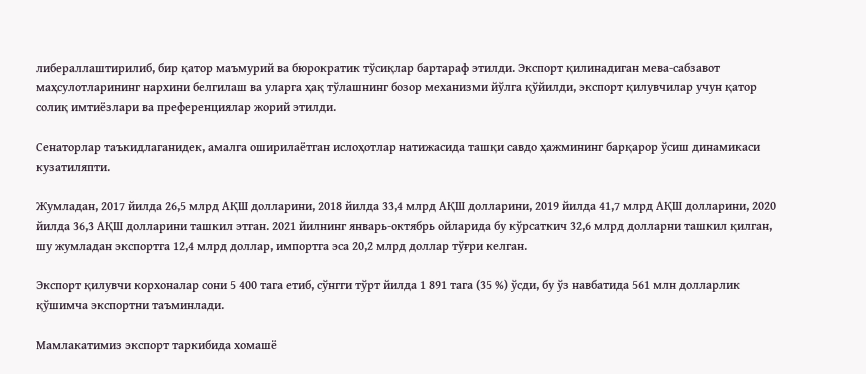либераллаштирилиб, бир қатор маъмурий ва бюрократик тўсиқлар бартараф этилди. Экспорт қилинадиган мева-сабзавот маҳсулотларининг нархини белгилаш ва уларга ҳақ тўлашнинг бозор механизми йўлга қўйилди, экспорт қилувчилар учун қатор солиқ имтиёзлари ва преференциялар жорий этилди.

Сенаторлар таъкидлаганидек, амалга оширилаётган ислоҳотлар натижасида ташқи савдо ҳажмининг барқарор ўсиш динамикаси кузатиляпти.

Жумладан, 2017 йилда 26,5 млрд АҚШ долларини, 2018 йилда 33,4 млрд АҚШ долларини, 2019 йилда 41,7 млрд АҚШ долларини, 2020 йилда 36,3 АҚШ долларини ташкил этган. 2021 йилнинг январь-октябрь ойларида бу кўрсаткич 32,6 млрд долларни ташкил қилган, шу жумладан экспортга 12,4 млрд доллар, импортга эса 20,2 млрд доллар тўғри келган.

Экспорт қилувчи корхоналар сони 5 400 тага етиб, сўнгги тўрт йилда 1 891 тага (35 %) ўсди, бу ўз навбатида 561 млн долларлик қўшимча экспортни таъминлади.

Мамлакатимиз экспорт таркибида хомашё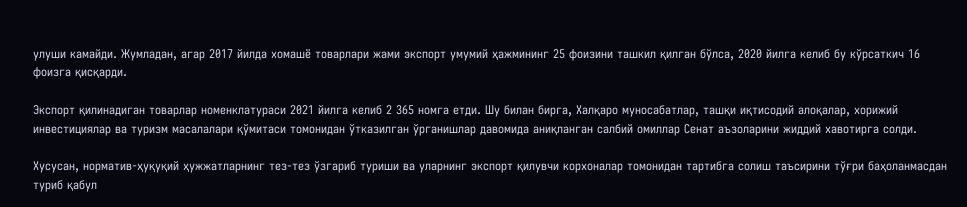улуши камайди. Жумладан, агар 2017 йилда хомашё товарлари жами экспорт умумий ҳажмининг 25 фоизини ташкил қилган бўлса, 2020 йилга келиб бу кўрсаткич 16 фоизга қисқарди.

Экспорт қилинадиган товарлар номенклатураси 2021 йилга келиб 2 365 номга етди. Шу билан бирга, Халқаро муносабатлар, ташқи иқтисодий алоқалар, хорижий инвестициялар ва туризм масалалари қўмитаси томонидан ўтказилган ўрганишлар давомида аниқланган салбий омиллар Сенат аъзоларини жиддий хавотирга солди.

Хусусан, норматив-ҳуқуқий ҳужжатларнинг тез-тез ўзгариб туриши ва уларнинг экспорт қилувчи корхоналар томонидан тартибга солиш таъсирини тўғри баҳоланмасдан туриб қабул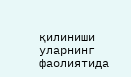қилиниши уларнинг фаолиятида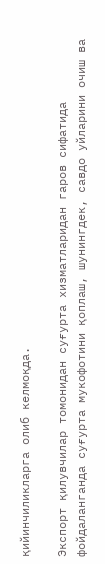қийинчиликларга олиб келмоқда.

Экспорт қилувчилар томонидан суғурта хизматларидан гаров сифатида фойдаланганда суғурта мукофотини қоплаш, шунингдек, савдо уйларини очиш ва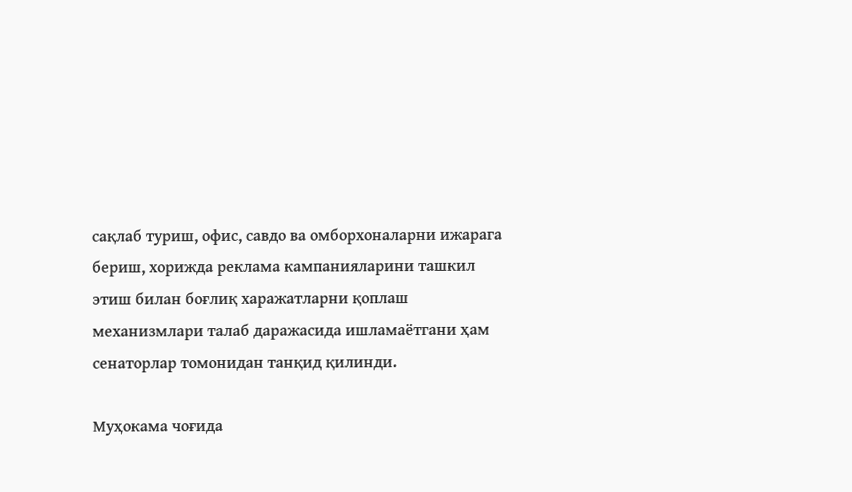сақлаб туриш, офис, савдо ва омборхоналарни ижарага бериш, хорижда реклама кампанияларини ташкил этиш билан боғлиқ харажатларни қоплаш механизмлари талаб даражасида ишламаётгани ҳам сенаторлар томонидан танқид қилинди.

Муҳокама чоғида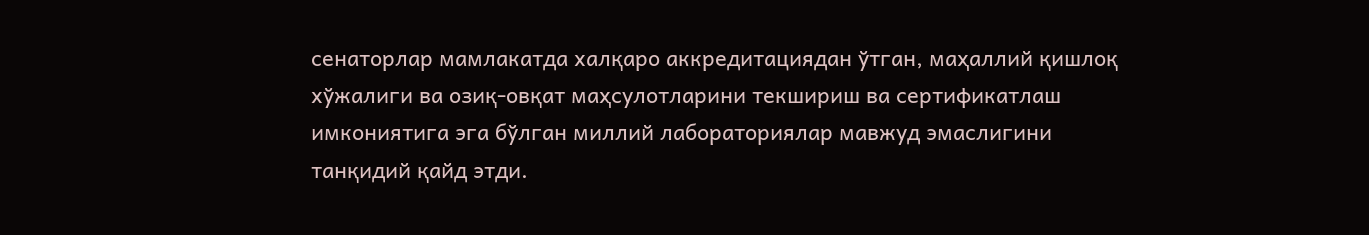сенаторлар мамлакатда халқаро аккредитациядан ўтган, маҳаллий қишлоқ хўжалиги ва озиқ-овқат маҳсулотларини текшириш ва сертификатлаш имкониятига эга бўлган миллий лабораториялар мавжуд эмаслигини танқидий қайд этди.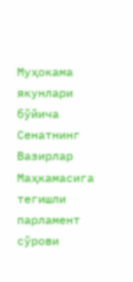Муҳокама якунлари бўйича Сенатнинг Вазирлар Маҳкамасига тегишли парламент сўрови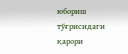юбориш тўғрисидаги қарори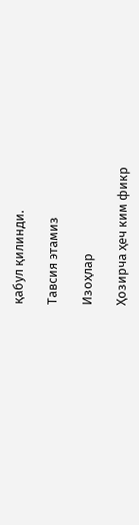қабул қилинди.

Тавсия этамиз

Изоҳлар

Ҳозирча ҳеч ким фикр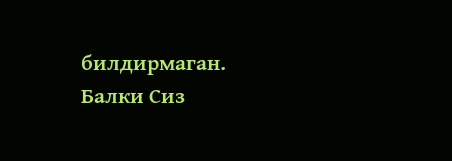билдирмаган. Балки Сиз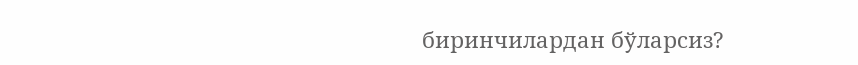биринчилардан бўларсиз?